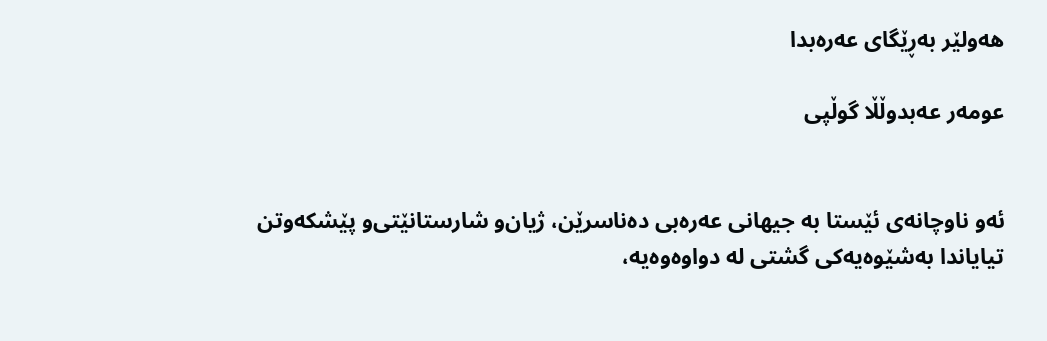هه‌ولێر به‌ڕێگای‌ عه‌ره‌بدا

عومه‌ر عه‌بدوڵڵا گوڵپی‌


ئه‌و ناوچانه‌ی‌ ئێستا‌ به‌ جیهانی‌ عه‌ره‌بی‌ ده‌ناسرێن، ژیان‌و شارستانێتی‌‌و پێشكه‌وتن تیایاندا به‌شێوه‌یه‌كی‌ گشتی‌ له‌ دواوه‌وه‌یه‌،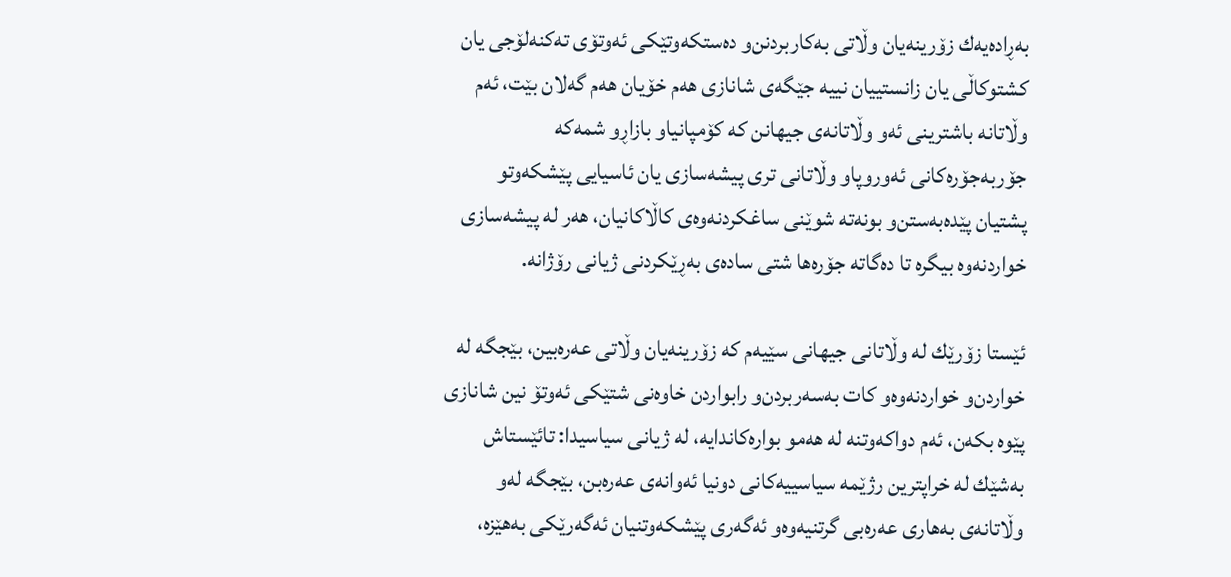به‌ڕاده‌یه‌ك زۆرینه‌یان وڵاتی‌ به‌كاربردنن‌و ده‌ستكه‌وتێكی‌ ئه‌وتۆی‌ ته‌كنه‌لۆجی‌ یان كشتوكاڵی‌ یان زانستییان نییه‌ جێگه‌ی‌ شانازی هه‌م خۆیان هه‌م گه‌لان بێت، ئه‌م وڵاتانه‌ باشترینی‌ ئه‌و وڵاتانه‌ی‌ جیهانن كه‌ كۆمپانیاو بازاڕو شمه‌كه‌ جۆربه‌جۆره‌كانی‌ ئه‌وروپا‌و وڵاتانی‌ تری‌ پیشه‌سازی‌ یان ئاسیایی‌ پێشكه‌وتو پشتیان پێده‌به‌ستن‌و بونه‌ته‌ شوێنی‌ ساغكردنه‌وه‌ی كاڵاكانیان، هه‌ر له‌ پیشه‌سازی‌ خواردنه‌وه‌ بیگره‌ تا ده‌گاته‌ جۆره‌ها شتی‌ ساده‌ی‌ به‌ڕێكردنی‌ ژیانی‌ رۆژانه‌.

ئێستا زۆرێك له‌ وڵاتانی‌ جیهانی‌ سێیه‌م كه‌ زۆرینه‌یان وڵاتی‌ عه‌ره‌بین، بێجگه‌ له‌ خواردن‌و خواردنه‌وه‌و كات به‌سه‌ربردن‌و رابواردن خاوه‌نی‌ شتێكی‌ ئه‌وتۆ نین شانازی‌ پێوه‌ بكه‌ن، ئه‌م دواكه‌وتنه‌ له‌ هه‌مو بواره‌كاندایه‌، له‌ ژیانی‌ سیاسیدا: تائێستاش به‌شێك له‌ خراپترین رژێمه‌ سیاسییه‌كانی‌ دونیا ئه‌وانه‌ی‌ عه‌ره‌بن، بێجگه‌ له‌و وڵاتانه‌ی‌ به‌هاری‌ عه‌ره‌بی‌ گرتنیه‌وه‌و ئه‌گه‌ری‌ پێشكه‌وتنیان ئه‌گه‌رێكی‌ به‌هێزه‌،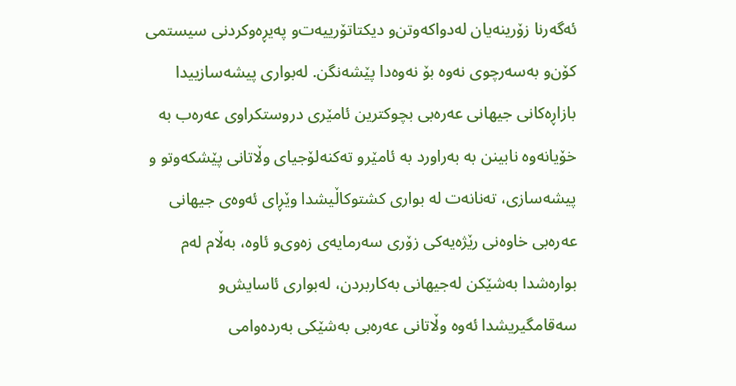ئه‌گه‌رنا زۆرینه‌یان له‌دواكه‌وتن‌و دیكتاتۆرییه‌ت‌و په‌یڕه‌وكردنی‌ سیستمی‌ كۆن‌و به‌سه‌رچوی‌ نه‌وه‌ بۆ نه‌وه‌دا پێشه‌نگن. له‌بواری‌ پیشه‌سازییدا بازاڕه‌كانی‌ جیهانی‌ عه‌ره‌بی‌ بچوكترین ئامێری‌ دروستكراوی‌ عه‌ره‌ب به‌ خۆیانه‌وه‌ نابینن به‌ به‌راورد به‌ ئامێرو ته‌كنه‌لۆجیای‌ وڵاتانی‌ پێشكه‌وتو و پیشه‌سازی‌، ته‌نانه‌ت له‌ بواری‌ كشتوكاڵیشدا وێڕای‌ ئه‌وه‌ی‌ جیهانی‌ عه‌ره‌بی‌ خاوه‌نی‌ رێژه‌یه‌كی‌ زۆری‌ سه‌رمایه‌ی‌ زه‌وی‌‌و ئاوه‌، به‌ڵام له‌م بواره‌شدا به‌شێكن له‌جیهانی‌ به‌كاربردن، له‌بواری‌ ئاسایش‌و سه‌قامگیریشدا ئه‌وه‌ وڵاتانی‌ عه‌ره‌بی‌ به‌شێكی‌ به‌رده‌وامی‌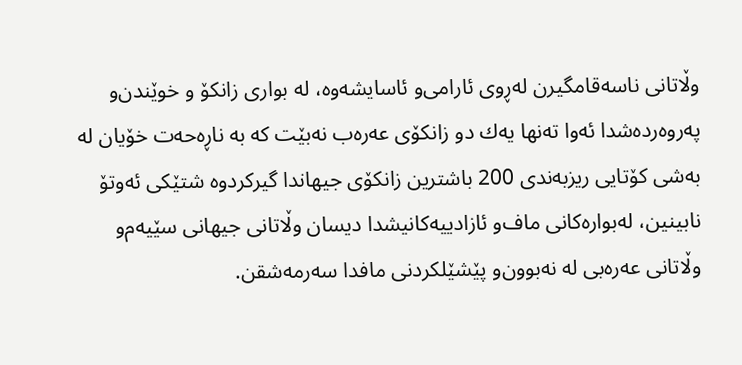وڵاتانی‌ ناسه‌قامگیرن له‌ڕوی‌ ئارامی‌‌و ئاسایشه‌وه‌، له‌ بواری‌ زانكۆ و خوێندن‌و په‌روه‌رده‌شدا ئه‌وا ته‌نها یه‌ك دو زانكۆی‌ عه‌ره‌ب نه‌بێت كه‌ به‌ ناڕه‌حه‌ت خۆیان له‌ به‌شی‌ كۆتایی‌ ریزبه‌ندی‌ 200 باشترین زانكۆی‌ جیهاندا گیركردوه‌ شتێكی‌ ئه‌وتۆ نابینین، له‌بواره‌كانی‌ ماف‌و ئازادییه‌كانیشدا دیسان وڵاتانی‌ جیهانی‌ سێیه‌م‌و وڵاتانی‌ عه‌ره‌بی‌ له‌ نه‌بوون‌و پێشێلكردنی مافدا سه‌رمه‌شقن.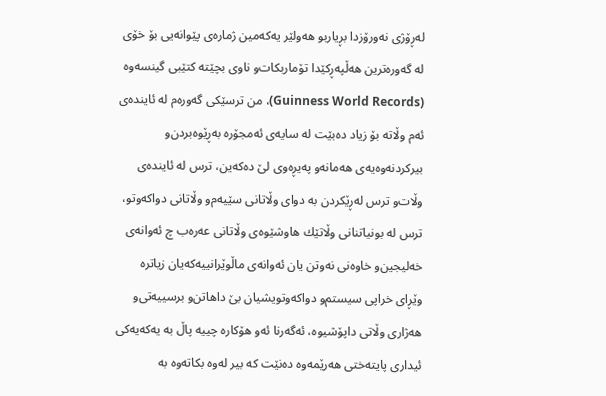له‌ڕۆژی‌ نه‌ورۆزدا بڕیاربو هه‌ولێر یه‌كه‌مین ژماره‌ی‌ پێوانه‌یی‌ بۆ خۆی‌ له‌ گه‌وره‌ترین هه‌ڵپه‌ڕكێدا تۆماربكات‌و ناوی‌ بچێته‌ كتێبی‌ گینسه‌وه‌ (Guinness World Records)، من ترسێكی‌ گه‌وره‌م له‌ ئاینده‌ی‌ ئه‌م وڵاته‌ بۆ زیاد ده‌بێت له‌ سایه‌ی‌ ئه‌مجۆره‌ به‌ڕێوه‌بردن‌و بیركردنه‌وه‌یه‌ی‌ هه‌مانه‌‌و په‌یڕه‌وی‌ لێ‌ ده‌كه‌ین، ترس له‌ ئاینده‌ی‌ وڵات‌و ترس له‌ڕێكردن به‌ دوای‌ وڵاتانی‌ سێیه‌م‌و وڵاتانی‌ دواكه‌وتو، ترس له‌ بونیاتنانی‌ وڵاتێك هاوشێوه‌ی‌ وڵاتانی‌ عه‌ره‌ب چ ئه‌وانه‌ی‌ خه‌لیجین‌و خاوه‌نی‌ نه‌وتن یان ئه‌وانه‌ی‌ ماڵوێرانییه‌كه‌یان زیاتره‌ وێڕای‌ خراپی‌ سیستم‌و دواكه‌وتویشیان بێ‌ داهاتن‌و برسییه‌تی‌‌و هه‌ژاری‌ وڵاتی‌ داپۆشیوه‌، ئه‌گه‌رنا ئه‌و هۆكاره‌ چییه‌ پاڵ به‌ یه‌كه‌یه‌كی‌ ئیداری‌ پایته‌ختی‌ هه‌رێمه‌وه‌ ده‌نێت كه‌ بیر له‌وه‌ بكاته‌وه‌ به‌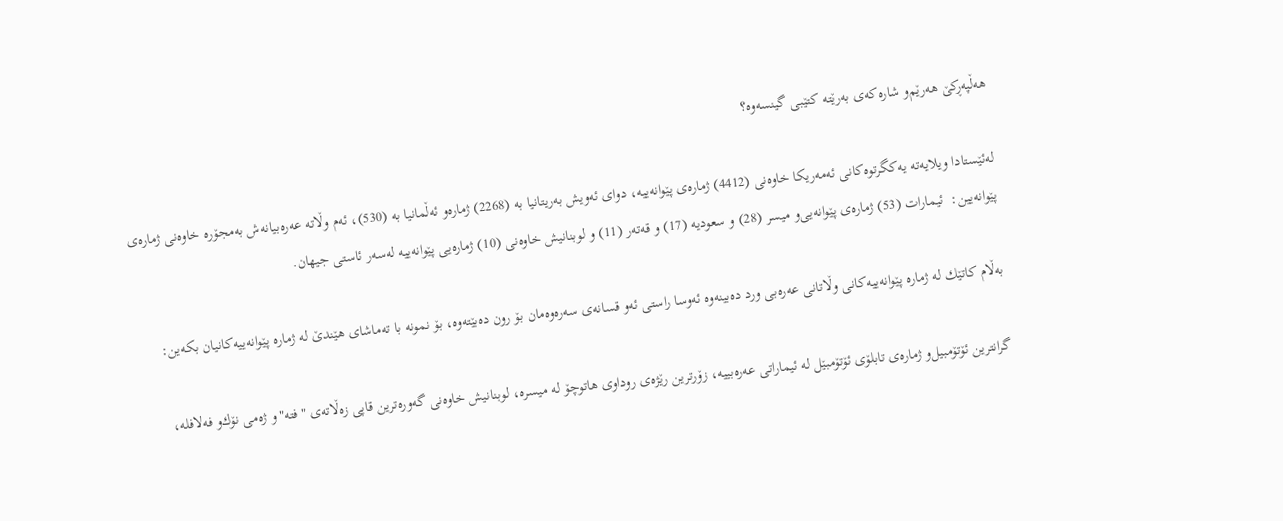هه‌ڵپه‌ڕكێ‌ هه‌رێم‌و شاره‌كه‌ی‌ به‌رێته‌ كتێبی‌ گینسه‌وه‌؟

له‌ئێستا‌دا ویلایه‌ته‌ یه‌كگرتوه‌كانی‌ ئه‌مەریكا خاوه‌نی‌ (4412) ژماره‌ی‌ پێوانه‌ییه‌، دوای‌ ئه‌ویش به‌ریتانیا به‌ (2268) ژماره‌و ئه‌ڵمانیا به‌ (530)، ئه‌م وڵاته‌ عه‌ره‌بیانه‌ش به‌مجۆره‌ خاوه‌نی‌ ژماره‌ی‌ پێوانه‌یین:  ئیمارات (53) ژماره‌ی‌ پێوانه‌یی‌‌و میسر (28) و سعودیه‌ (17) و قه‌ته‌ر (11) و لوبنانیش خاوه‌نی‌ (10) ژماره‌یی‌ پێوانه‌ییه‌ له‌سه‌ر ئاستی‌ جیهان.

به‌ڵام كاتێك له‌ ژماره‌ پێوانه‌ییه‌كانی‌ وڵاتانی‌ عه‌ره‌بی‌ ورد ده‌بینه‌وه‌ ئه‌وسا راستی‌ ئه‌و قسانه‌ی‌ سه‌ره‌وه‌مان بۆ رون ده‌بێته‌وه‌، بۆ نمونه‌ با ته‌ماشای‌ هێندێ‌ له‌ ژماره‌ پێوانه‌ییه‌كانیان بكه‌ین:

گرانترین ئۆتۆمبیل‌و ژماره‌ی‌ تابلۆی‌ ئۆتۆمبێل له‌ ئیماراتی‌ عه‌ره‌بییه‌، زۆرترین رێژه‌ی‌ روداوی‌ هاتو‌چۆ له‌ میسره‌، لوبنانیش خاوه‌نی‌ گه‌وره‌ترین قاپی‌ زه‌ڵاته‌ی‌ "فته‌"و ژه‌می‌ نۆك‌و فه‌لافله‌،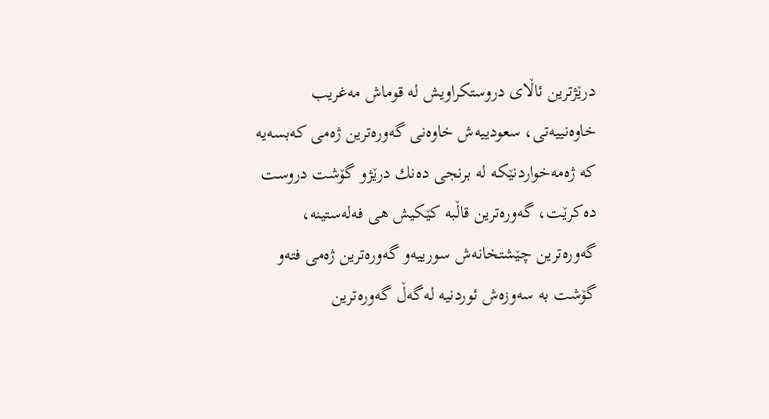درێژترین ئاڵای‌ دروستكراویش له‌ قوماش مه‌غریب خاوه‌نییه‌تی‌، سعودییه‌ش خاوه‌نی‌ گه‌وره‌ترین ژه‌می‌ كه‌بسه‌یه‌ كه‌ ژه‌مه‌خواردنێكه‌ له‌ برنجی‌ ده‌نك درێژ‌و گۆشت دروست ده‌كرێت، گه‌وره‌ترین قاڵبه‌ كێكیش هی‌ فه‌له‌ستینه‌، گه‌وره‌ترین چێشتخانه‌ش سورییه‌و گه‌وره‌ترین ژه‌می‌ فته‌و گۆشت به‌ سه‌وزه‌ش ئورد‌نیه‌ له‌گه‌ڵ گه‌وره‌ترین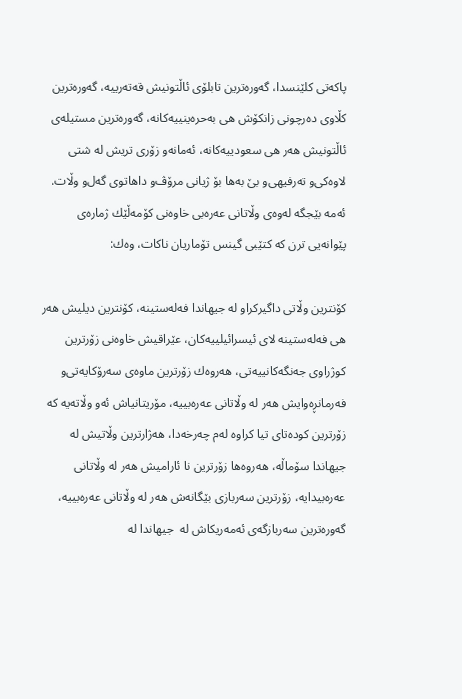پاكه‌تی‌ كلێنسدا، گه‌وره‌ترین تابلۆی‌ ئاڵتونیش قه‌ته‌رییه‌، گه‌وره‌ترین كڵاوی‌ ده‌رچونی‌ زانكۆش هی‌ به‌حره‌ینییه‌كانه‌، گه‌وره‌ترین مستیله‌ی‌ ئاڵتونیش هه‌ر هی‌ سعودییه‌كانه‌، ئه‌مانه‌و زۆری‌ تریش له‌ شتی‌ لاوه‌كی‌‌و ته‌رفیهی‌‌و بێ‌ به‌ها بۆ ژیانی‌ مرۆڤ‌و داهاتوی‌ گه‌ل‌و وڵات.
ئه‌مه‌ بێجگه‌ له‌وه‌ی‌ وڵاتانی‌ عه‌ره‌بی‌ خاوه‌نی‌ كۆمه‌ڵێك ژماره‌ی‌ پێوانه‌یی‌ ترن كه‌ كتێبی‌ گینس تۆماریان ناكات، وه‌ك:

كۆنترین وڵاتی‌ داگیركراو له‌ جیهاندا فه‌له‌ستینه‌، كۆنترین دیلیش هه‌ر هی‌ فه‌له‌ستینه‌ لای‌ ئیسرائیلییه‌كان، عێراقیش خاوه‌نی‌ زۆرترین كوژراوی‌ جه‌نگه‌كانییه‌تی‌، هه‌روه‌ك زۆرترین ماوه‌ی‌ سه‌رۆكایه‌تی‌‌و فه‌رمانڕه‌وایش هه‌ر له‌ وڵاتانی‌ عه‌ره‌بییه‌، مۆریتانیاش ئه‌و وڵاته‌یه‌ كه‌ زۆرترین كوده‌تای‌ تیا كراوه‌ له‌م چه‌رخه‌دا، هه‌ژارترین وڵاتیش له‌ جیهاندا سۆماڵه‌، هه‌روه‌ها زۆرترین نا ئارامیش هه‌ر له‌ وڵاتانی‌ عه‌ره‌بیدایه‌، زۆرترین سه‌ربازی‌ بێگانه‌ش هه‌ر له‌ وڵاتانی‌ عه‌ره‌بییه‌، گه‌وره‌ترین سه‌ربازگه‌ی‌ ئه‌مەریكاش له‌  جیهاندا له‌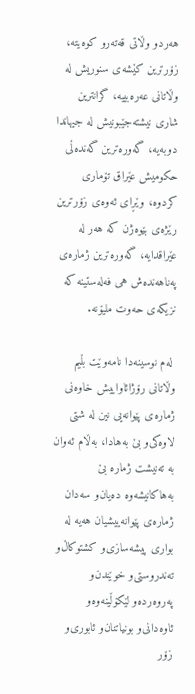هه‌ردو وڵاتی‌ قه‌ته‌رو كوه‌یته‌، زۆرترین كێشه‌ی‌ سنوریش له‌ وڵاتانی‌ عه‌ره‌بییه‌، گرانترین شاری‌ نیشته‌جێبونیش له‌ جیهاندا دوبه‌یه‌، گه‌وره‌ترین گه‌نده‌ڵی‌ حكومیش عێراق تۆماری‌ كردوه،‌ وێڕای‌ ئه‌وه‌ی‌ زۆرترین رێژه‌ی‌ بێوه‌ژن كه‌ هه‌ر له‌ عێراقدایه‌، گه‌وره‌ترین ژماره‌ی‌ په‌ناهه‌نده‌ش هی‌ فه‌له‌ستینه‌ كه‌ نزیكه‌ی‌ حه‌وت ملیۆنه‌.

 له‌م نوسینەدا نامه‌وێت بڵیم وڵاتانی‌ رۆژائاواییش خاوه‌نی‌ ژماره‌ی‌ پێوانه‌یی نین له‌ شتی‌ لاوه‌كی‌‌و بێ‌ به‌هادا، به‌ڵام ئه‌وان به‌ ته‌نیشت ژماره‌ بێ‌ به‌هاكانیشه‌وه‌ ده‌یان‌و سه‌دان ژماره‌ی‌ پێوانه‌ییشیان هه‌یه‌ له‌ بواری‌ پیشه‌سازی‌‌و كشتوكاڵ‌و ته‌ندروستی‌‌و خوێندن‌و په‌روه‌رده‌و لێكۆڵینه‌وه‌و ئاوه‌دانی‌‌و بونیاتنان‌و ئابوری‌‌و زۆر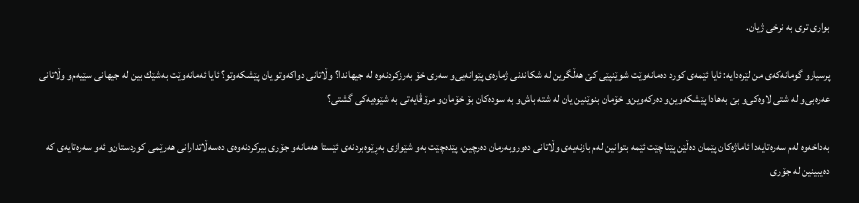بواری‌ تری‌ به‌ نرخی‌ ژیان.

پرسیارو گومانه‌كه‌ی‌ من لێره‌دایه‌: ئایا ئێمه‌ی‌ كورد ده‌مانه‌وێت شوێنپێی‌ كێ‌ هه‌ڵگرین له‌ شكاندنی‌ ژماره‌ی پێوانه‌یی‌‌و سه‌ری‌ خۆ به‌رزكردنه‌وه‌ له‌ جیهاندا؟ وڵاتانی‌ دواكه‌وتو یان پێشكه‌وتو؟ ئایا ئه‌مانه‌وێت به‌شێك بین له‌ جیهانی‌ سێیه‌م‌و وڵاتانی‌ عه‌ره‌بی‌‌و له‌ شتی‌ لاوه‌كی‌‌و بێ‌ به‌هادا پێشكه‌وین‌و ده‌ركه‌وین‌و خۆمان بنوێنین یان له‌ شته‌ باش‌و به‌ سوده‌كان بۆ خۆمان‌و مرۆڤایه‌تی‌ به‌ شێوه‌یه‌كی‌ گشتی‌؟

به‌داخه‌وه‌ له‌م سه‌ره‌تایه‌دا ئاماژه‌كان پێمان ده‌ڵێن پێناچێت ئێمه‌ بتوانین له‌م بازنه‌یه‌ی‌ وڵاتانی‌ ده‌وروبه‌رمان ده‌رچین، پێده‌چێت به‌و شێوازی‌ به‌ڕێوه‌بردنه‌ی‌ ئێستا‌ هه‌مانه‌و جۆری‌ بیركردنه‌وه‌ی‌ ده‌سه‌ڵاتدارانی‌ هه‌رێمی‌ كوردستان‌و ئه‌و سه‌ره‌تایه‌ی كه‌ ده‌یبینین له‌ جۆری‌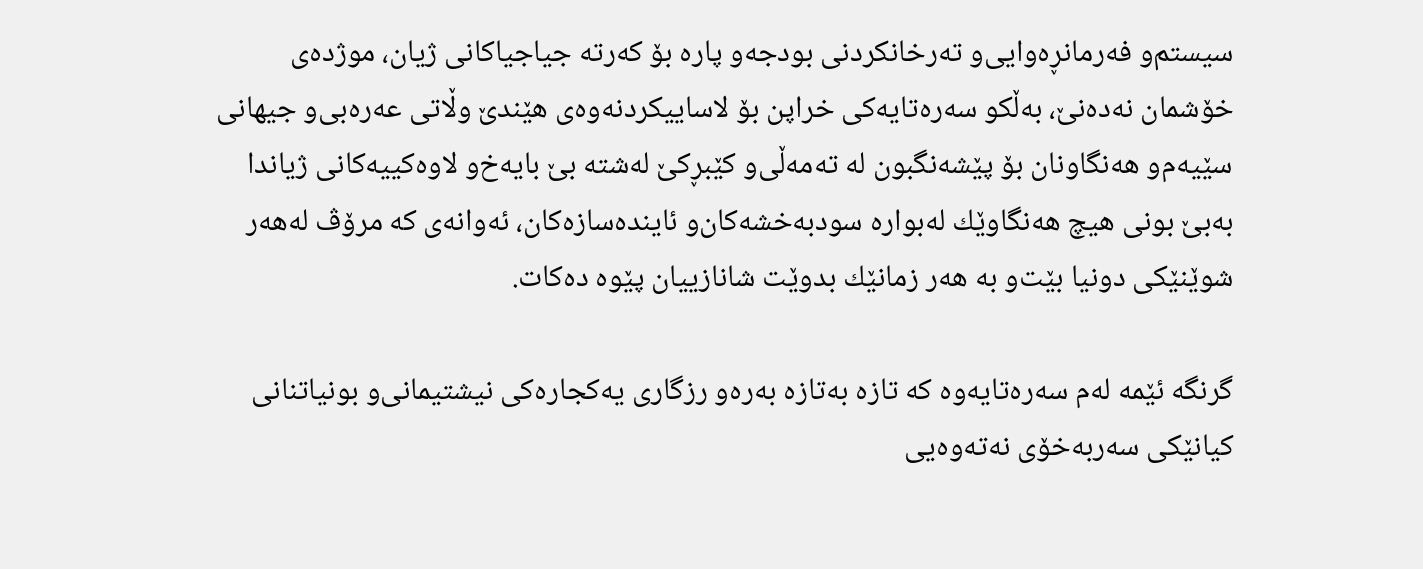سیستم‌و فه‌رمانڕه‌وایی‌‌و ته‌رخانكردنی‌ بودجه‌و پاره‌ بۆ كه‌رته‌ جیاجیاكانی‌ ژیان، موژده‌ی‌ خۆشمان نه‌ده‌نێ‌، به‌ڵكو سه‌ره‌تایه‌كی‌ خراپن بۆ لاساییكردنه‌وه‌ی‌ هێندێ‌ وڵاتی‌ عه‌ره‌بی‌‌و جیهانی‌ سێیه‌م‌و هه‌نگاونان بۆ پێشه‌نگبون له‌ ته‌مه‌ڵی‌‌و كێبڕكێ‌ له‌شته‌ بێ‌ بایه‌خ‌و لاوه‌كییه‌كانی‌ ژیاندا به‌بێ‌ بونی‌ هیچ هه‌نگاوێك له‌بواره‌ سودبه‌خشه‌كان‌و ئاینده‌سازه‌كان، ئه‌وانه‌ی‌ كه‌ مرۆڤ له‌هه‌ر شوێنێكی‌ دونیا بێت‌و به‌ هه‌ر زمانێك بدوێت شانازییان پێوه‌ ده‌كات.

گرنگه‌ ئێمه‌ له‌م سه‌ره‌تایه‌وه‌ كه‌ تازه‌ به‌تازه‌ به‌ره‌و رزگاری‌ یه‌كجاره‌كی‌ نیشتیمانی‌‌و بونیاتنانی‌ كیانێكی‌ سه‌ربه‌خۆی‌ نه‌ته‌وه‌یی‌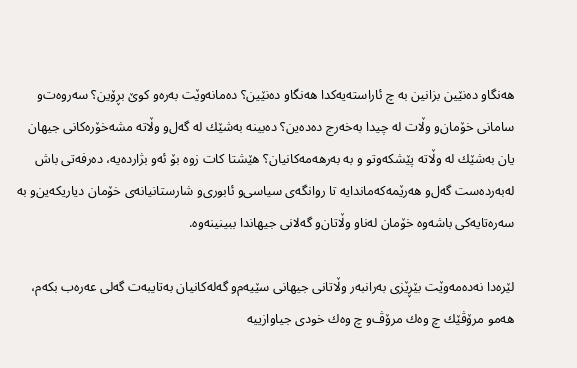هه‌نگاو ده‌نێین بزانین به‌ چ ئاراسته‌یه‌كدا هه‌نگاو ده‌نێین؟ ده‌مانه‌وێت به‌ره‌و كوێ‌ بڕۆین؟ سه‌روه‌ت‌و سامانی‌ خۆمان‌و وڵات له‌ چیدا به‌خه‌رج ده‌ده‌ین؟ ده‌بینه‌ به‌شێك له‌ گه‌ل‌و وڵاته‌ مشه‌خۆره‌كانی‌ جیهان یان به‌شێك له‌ وڵاته‌ پێشكه‌وتو و به‌ به‌رهه‌مه‌كانیان؟ هێشتا كات زوه‌ بۆ ئه‌و بژارده‌یه‌، ده‌رفه‌تی‌ باش له‌به‌رده‌ست گه‌ل‌و هه‌رێمه‌كه‌ماندایه‌ تا روانگه‌ی‌ سیاسی‌‌و ئابوری‌‌و شارستانیانه‌ی‌ خۆمان دیاریكه‌ین‌و به‌ سه‌ره‌تایه‌كی‌ باشه‌وه‌ خۆمان له‌ناو وڵاتان‌و گه‌لانی‌ جیهاندا ببینینه‌وه‌.

لێرەدا نه‌ده‌مه‌وێت بێڕێزی‌ به‌رانبه‌ر وڵاتانی‌ جیهانی‌ سێیه‌م‌و گه‌له‌كانیان به‌تایبه‌ت گه‌لی‌ عه‌ره‌ب بكه‌م، هه‌مو مرۆڤێك چ وه‌ك مرۆڤ‌و چ وه‌ك خودی‌ جیاوازییه‌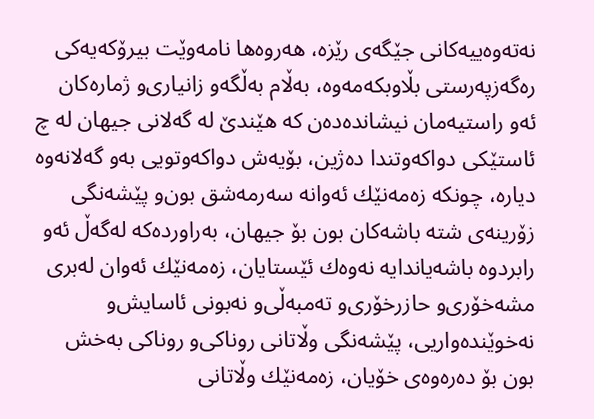نه‌ته‌وه‌ییه‌كانی‌ جێگه‌ی‌ رێزه‌، هه‌روه‌ها نامه‌وێت بیرۆكه‌یه‌كی‌ ره‌گه‌زپه‌رستی‌ بڵاوبكه‌مه‌وه‌، به‌ڵام به‌ڵگه‌و زانیاری‌و ژماره‌كان ئه‌و راستیه‌مان نیشانده‌ده‌ن كه‌ هێندێ‌ له‌ گه‌لانی‌ جیهان له‌ چ ئاستێكی‌ دواكه‌وتندا ده‌ژین، بۆیه‌ش دواكه‌وتویی‌ به‌و گه‌لانه‌وه‌ دیاره‌، چونكه‌ زه‌مه‌نێك ئه‌وانه‌ سه‌رمه‌شق بون‌و پێشه‌نگی‌ زۆرینه‌ی‌ شته‌ باشه‌كان بون بۆ جیهان، به‌راورده‌كه‌ له‌گه‌ڵ ئه‌و رابردوه‌ باشه‌یاندایه‌ نه‌وه‌ك ئێستا‌یان، زه‌مه‌نێك ئه‌وان له‌بری‌ مشه‌خۆری‌‌و حازرخۆری‌‌و ته‌مبه‌ڵی‌‌و نه‌بونی‌ ئاسایش‌و نه‌خوێنده‌واریی‌، پێشه‌نگی‌ وڵاتانی‌ روناكی‌‌و روناكی‌ به‌خش بون بۆ ده‌ره‌وه‌ی‌ خۆیان، زه‌مه‌نێك وڵاتانی‌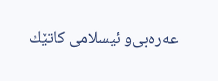عه‌ره‌بی‌‌و ئیسلامی‌ كاتێك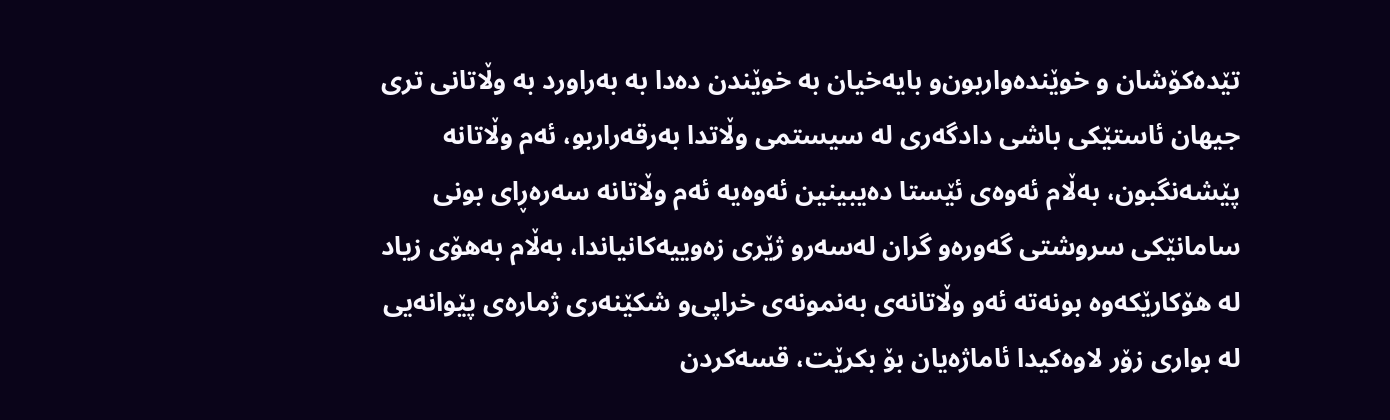تێده‌كۆشان‌ و خوێنده‌واربون‌و بایه‌خیان به‌ خوێندن ده‌دا به‌ به‌راورد به‌ وڵاتانی‌ تری‌ جیهان ئاستێكی‌ باشی‌ دادگه‌ری‌ له‌ سیستمی‌ وڵاتدا به‌رقه‌راربو، ئه‌م وڵاتانه‌ پێشه‌نگبون، به‌ڵام ئه‌وه‌ی‌ ئێستا ده‌یبینین ئه‌وه‌یه‌ ئه‌م وڵاتانه‌ سه‌ره‌ڕای‌ بونی‌ سامانێكی‌ سروشتی‌ گه‌وره‌و گران له‌سه‌رو ژێری‌ زه‌وییه‌كانیاندا، به‌ڵام به‌هۆی‌ زیاد له‌ هۆكارێكه‌وه‌ بونه‌ته‌ ئه‌و وڵاتانه‌ی‌ به‌نمونه‌ی‌ خراپی‌‌و شكێنه‌ری‌ ژماره‌ی‌ پێوانه‌یی‌ له‌ بواری‌ زۆر لاوه‌كیدا ئاماژه‌یان بۆ بكرێت، قسه‌كردن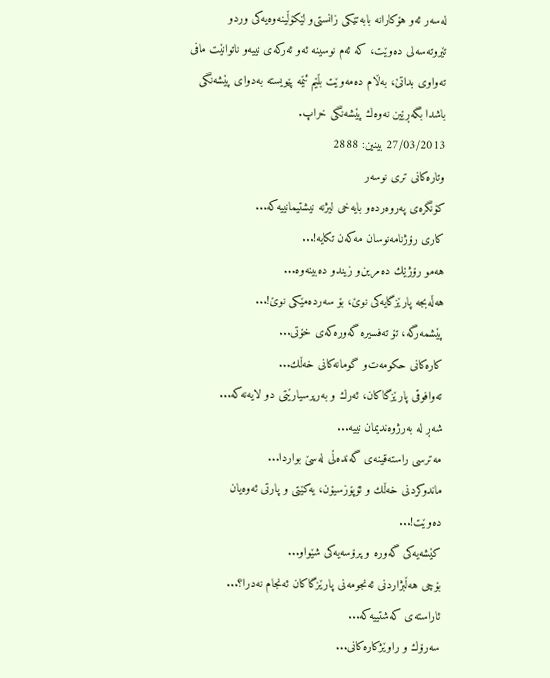له‌سه‌ر ئه‌و هۆكارانه‌ بابه‌تێكی‌ زانستی‌‌و لێكۆڵینه‌وه‌یه‌كی‌ وردو تێروته‌سه‌لی‌ ده‌وێت، كه‌ ئه‌م نوسینە‌ ئه‌و ئه‌ركه‌ی‌ نییه‌و ناتوانێت مافی‌ ته‌واوی‌ بداتێ‌، به‌ڵام ده‌مه‌وێت بڵێم ئێمه‌ پێویسته‌ به‌دوای‌ پێشه‌نگی‌ باشدا بگه‌ڕێین نه‌وه‌ك پێشه‌نگی‌ خراپ.
27/03/2013 بینین: 2888
وتاره‌کانی تری نوسه‌ر
كۆنگره‌ی‌ په‌روه‌رده‌‌و بایه‌خی‌ لیژنه‌ نیشتیمانییه‌كه‌...
كاری‌ رۆژنامه‌نوسان مه‌كه‌ن تكایه!...
هه‌مو رۆژێك ده‌مرین‌و زیندو ده‌بینه‌وه‌...
هه‌ڵه‌بجه‌ پارێزگایه‌كی‌ نوێ‌، بۆ سه‌رده‌مێكی‌ نوێ‌!...
پێشمه‌رگه‌، تۆ ته‌فسیره‌ گه‌وره‌كه‌ی‌ خۆتی‌...
كاره‌كانی‌ حكومه‌ت‌و گومانه‌كانی‌ خه‌ڵك...
ته‌وافوقی‌ پارێزگاكان، ئه‌رك ‌و به‌رپرسیارێتی‌ دو لایه‌نه‌كه‌...
شه‌ڕ له‌ به‌رژوه‌ندیمان نییه‌...
مه‌ترسی‌ راسته‌قینه‌ی‌ گه‌نده‌ڵی‌ له‌سێ‌ بواردا...
ماندوكردنی‌ خه‌ڵك ‌و ئۆپۆزسیۆن، یه‌كێتی ‌‌و پارتی‌ ئه‌وه‌یان ده‌وێت!...
كێشه‌یه‌كی‌ گه‌وره‌ و پرۆسه‌یه‌كی‌ شێواو...
بۆچی‌ هه‌ڵبژاردنی‌ ئه‌نجومه‌نی‌ پارێزگاكان ئه‌نجام نه‌درا؟...
ئاراسته‌ی‌ كه‌شتییه‌كه‌...
سه‌رۆك ‌و راوێژكاره‌كانی‌...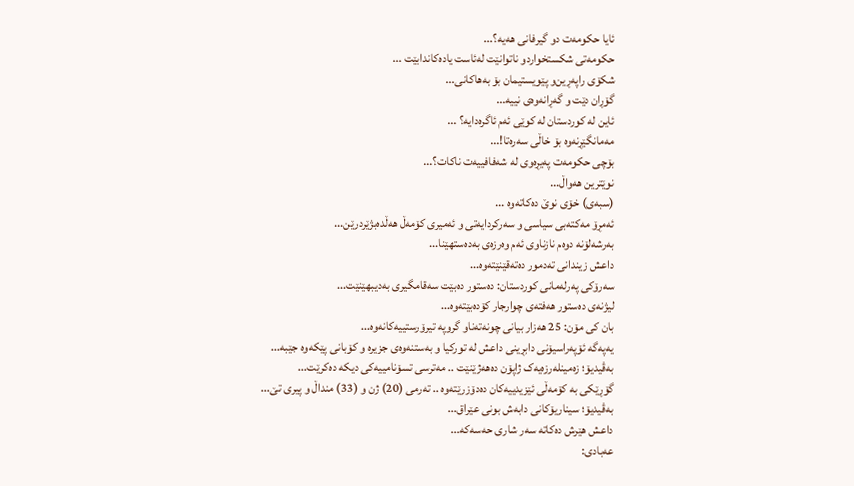ئایا حكومه‌ت دو گیرفانی‌ هه‌یه‌؟...
حكومه‌تی‌ شكستخواردو ناتوانێت له‌ئاست یاده‌كاندابێت ...
شكۆی‌ راپه‌ڕین‌و پێویستیمان بۆ به‌هاكانی‌...
گۆڕان دێت ‌و گه‌ڕانه‌وه‌ی‌ نییه‌...
ئاین له‌ كوردستان له‌ كوێی‌ ئه‌م ئاگره‌دایه‌؟ ...
مه‌مانگێڕنه‌وه‌ بۆ خاڵی‌ سه‌ره‌تا!...
بۆچی‌ حكومه‌ت په‌یڕه‌وی‌ له‌ شه‌فافییه‌ت ناكات؟...
نوێترین هه‌واڵ...
(سبەى) خۆى نوێ دەکاتەوە ...
ئه‌مڕۆ مه‌كته‌بی‌ سیاسی‌ و سه‌ركردایه‌تی‌ و ئه‌میری‌ كۆمه‌ڵ هەڵدەبژێردرێن...
به‌رشه‌لۆنه‌ دوه‌م نازناوی ئه‌م وه‌رزه‌ی به‌ده‌ستهێنا...
داعش زیندانی تەدمور دەتەقێنێتەوە...
سەرۆكی پەرلەمانی كوردستان: دەستور دەبێت سەقامگیری بەدیبهێنێت...
لیژنەی دەستور هەفتەی چوارجار كۆدەبێتەوە...
بان كی مۆن: 25 هەزار بیانی چونەتەناو گروپە تیرۆرستییەكانەوە...
یەپەگە ئۆپەراسیۆنی دابڕینی داعش لە تورکیا و بەستنەوەی جزیرە و کۆبانی پێکەوە جێبە...
بەڤیدیۆ؛ زەمینلەرزەیەک ژاپۆن دەهەژێنێت .. مەترسی تسۆنامییەکی دیکە دەکرێت...
گۆڕێکی بە کۆمەڵی ئێزیدییەکان دەدۆزرێتەوە .. تەرمی (20) ژن و (33) منداڵ و پیری تێ...
بەڤیدیۆ؛ سیناریۆکانی دابەش بونی عێراق...
داعش هێرش دەکاتە سەر شاری حەسەکە...
عه‌بادی: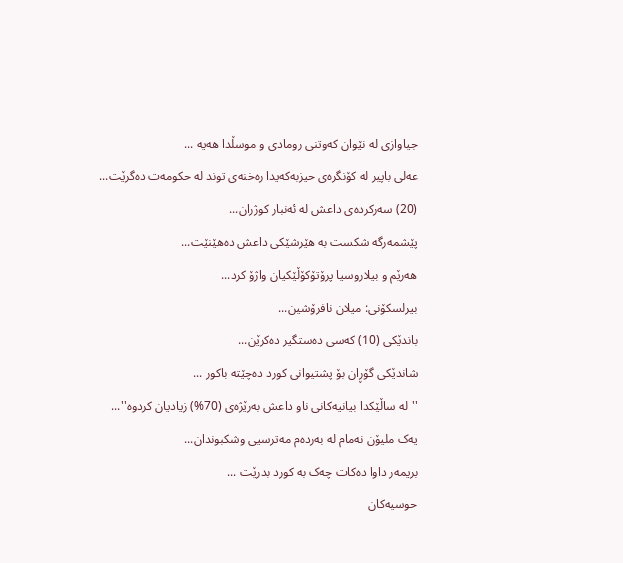جیاوازی له‌ نێوان کەوتنی رومادی و موسڵدا هه‌یه‌ ...
عەلی باپیر لە کۆنگرەی حیزبەکەیدا رەخنەی توند لە حکومەت دەگرێت...
(20) سه‌ركرده‌ی داعش لە ئەنبار کوژران...
پێشمەرگە شكست بە هێرشێكی داعش دەهێنێت...
هەرێم و بیلاروسیا پرۆتۆکۆڵێکیان واژۆ کرد...
بیرلسكۆنی: میلان نافرۆشین...
باندێکی (10) کەسى دەستگیر دەکرێن...
شاندێکى گۆڕان بۆ پشتیوانی کورد دەچێتە باکور ...
''لە ساڵێکدا بیانیه‌كانی ناو داعش بەرێژەى (70%) زیادیان کردوە''...
یەک ملیۆن نەمام لە بەردەم مەترسیی وشکبوندان...
بریمه‌ر داوا دەکات چەک بە کورد بدرێت ...
حوسیەکان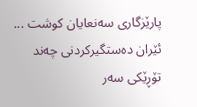پارێزگارى سەنعایان کوشت ...
ئێران دەستگیرکردنى چه‌ند تۆڕێكی‌ سه‌ر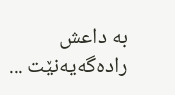به‌ داعش رادەگەیەنێت ...